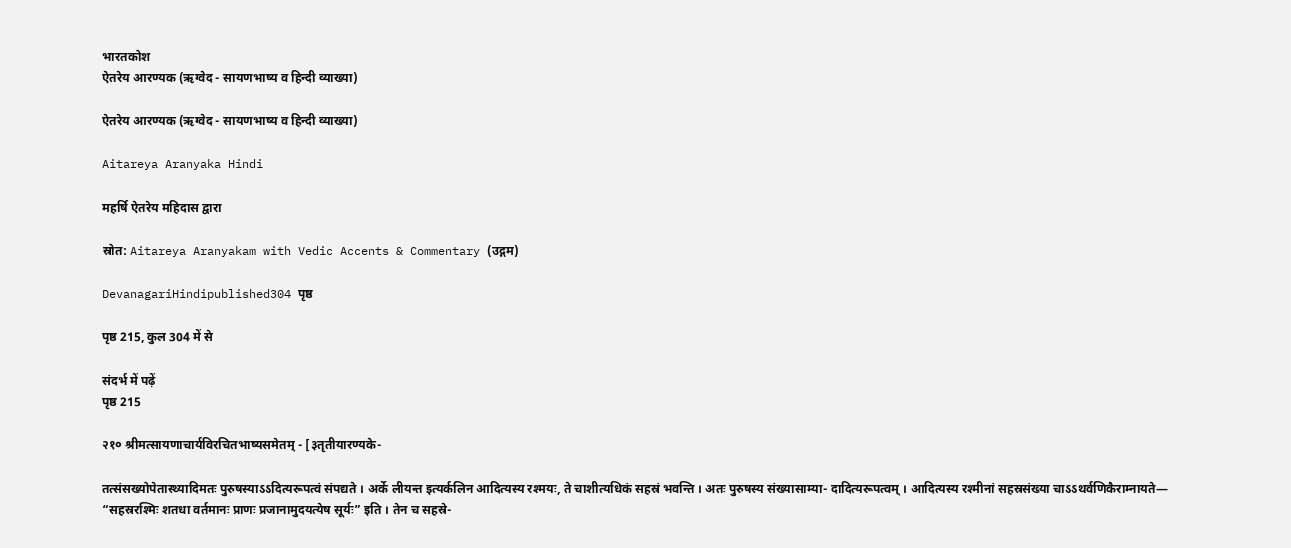भारतकोश
ऐतरेय आरण्यक (ऋग्वेद - सायणभाष्य व हिन्दी व्याख्या)

ऐतरेय आरण्यक (ऋग्वेद - सायणभाष्य व हिन्दी व्याख्या)

Aitareya Aranyaka Hindi

महर्षि ऐतरेय महिदास द्वारा

स्रोत: Aitareya Aranyakam with Vedic Accents & Commentary (उद्गम)

DevanagariHindipublished304 पृष्ठ

पृष्ठ 215, कुल 304 में से

संदर्भ में पढ़ें
पृष्ठ 215

२१० श्रीमत्सायणाचार्यविरचितभाष्यसमेतम् - [३तृतीयारण्यके-

तत्संसख्योपेतास्थ्यादिमतः पुरुषस्याऽऽदित्यरूपत्वं संपद्यते । अर्के लीयन्त इत्यर्कलिन आदित्यस्य रश्मयः, ते चाशीत्यधिकं सहस्रं भवन्ति । अतः पुरुषस्य संख्यासाम्या- दादित्यरूपत्वम् । आदित्यस्य रश्मीनां सहस्रसंख्या चाऽऽथर्वणिकैराम्नायते— “सहस्ररश्मिः शतधा वर्तमानः प्राणः प्रजानामुदयत्येष सूर्यः” इति । तेन च सहस्रे-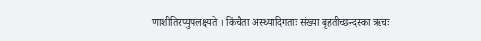णाशीतिरप्युपलक्ष्यते । किंचैता अस्थ्यादिगताः संख्या बृहतीच्छन्दस्का ऋचः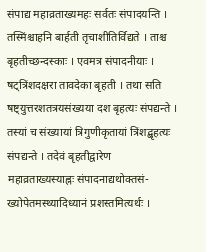संपाद्य महाव्रताख्यमहः सर्वतः संपादयन्ति । तस्मिंश्चाहनि बार्हती तृचाशीतिर्विद्यते । ताश्च बृहतीच्छन्दस्काः । एवमत्र संपादनीयाः । षट्त्रिंशदक्षरा तावदेका बृहती । तथा सति षष्ट्युत्तरशतत्रयसंख्यया दश बृहत्यः संपद्यन्ते । तस्यां च संख्यायां त्रिगुणीकृतायां त्रिंशद्बृहत्यः संपद्यन्ते । तदेवं बृहतीद्वारेण महाव्रताख्यस्याह्नः संपादनाद्यथोक्तसं- ख्योपेतमस्थ्यादिध्यानं प्रशस्तमित्यर्थः ।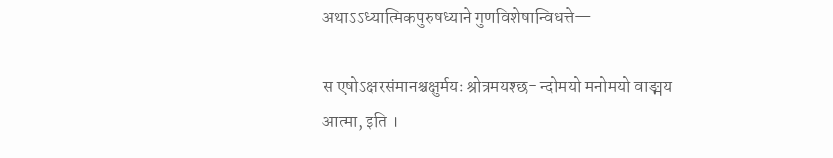अथाऽऽध्यात्मिकपुरुषध्याने गुणविशेषान्विधत्ते—

स एषोऽक्षरसंमानश्चक्षुर्मयः श्रोत्रमयश्छ- न्दोमयो मनोमयो वाङ्मय आत्मा, इति ।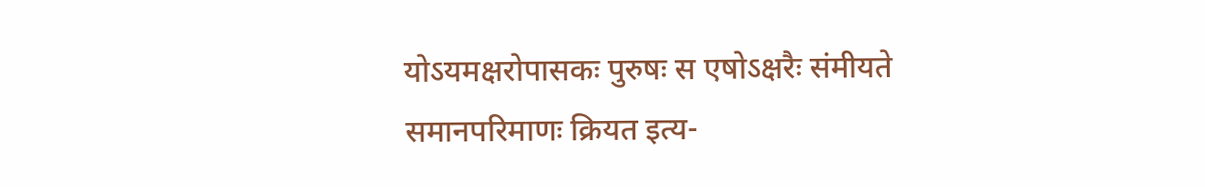योऽयमक्षरोपासकः पुरुषः स एषोऽक्षरैः संमीयते समानपरिमाणः क्रियत इत्य-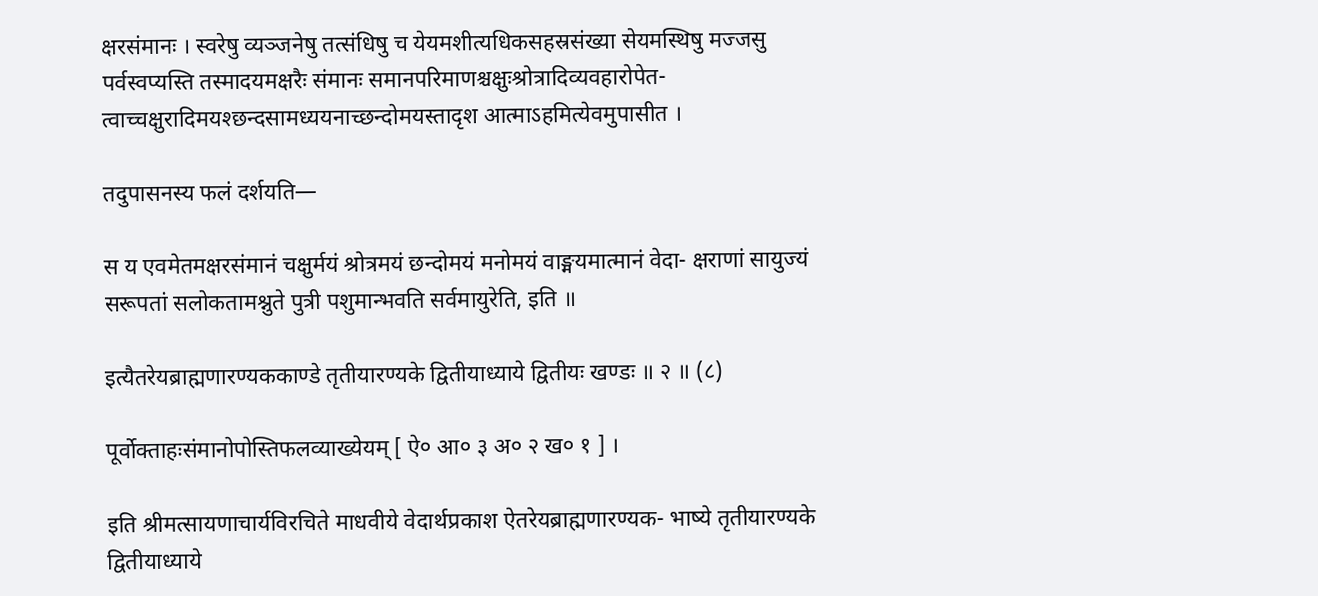क्षरसंमानः । स्वरेषु व्यञ्जनेषु तत्संधिषु च येयमशीत्यधिकसहस्रसंख्या सेयमस्थिषु मज्जसु पर्वस्वप्यस्ति तस्मादयमक्षरैः संमानः समानपरिमाणश्चक्षुःश्रोत्रादिव्यवहारोपेत- त्वाच्चक्षुरादिमयश्छन्दसामध्ययनाच्छन्दोमयस्तादृश आत्माऽहमित्येवमुपासीत ।

तदुपासनस्य फलं दर्शयति—

स य एवमेतमक्षरसंमानं चक्षुर्मयं श्रोत्रमयं छन्दोमयं मनोमयं वाङ्मयमात्मानं वेदा- क्षराणां सायुज्यं सरूपतां सलोकतामश्नुते पुत्री पशुमान्भवति सर्वमायुरेति, इति ॥

इत्यैतरेयब्राह्मणारण्यककाण्डे तृतीयारण्यके द्वितीयाध्याये द्वितीयः खण्डः ॥ २ ॥ (८)

पूर्वोक्ताहःसंमानोपोस्तिफलव्याख्येयम् [ ऐ० आ० ३ अ० २ ख० १ ] ।

इति श्रीमत्सायणाचार्यविरचिते माधवीये वेदार्थप्रकाश ऐतरेयब्राह्मणारण्यक- भाष्ये तृतीयारण्यके द्वितीयाध्याये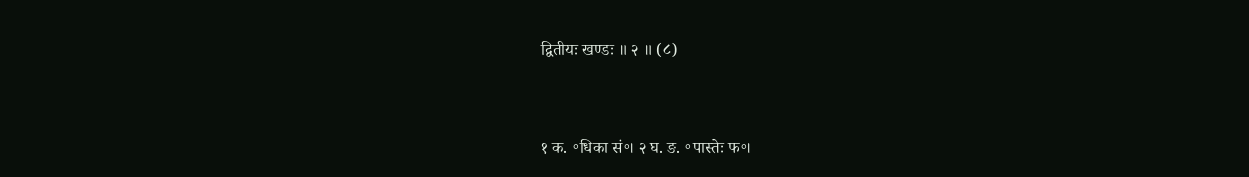द्वितीयः खण्डः ॥ २ ॥ (८)


१ क. ॰धिका सं॰। २ घ. ङ. ॰पास्तेः फ॰।